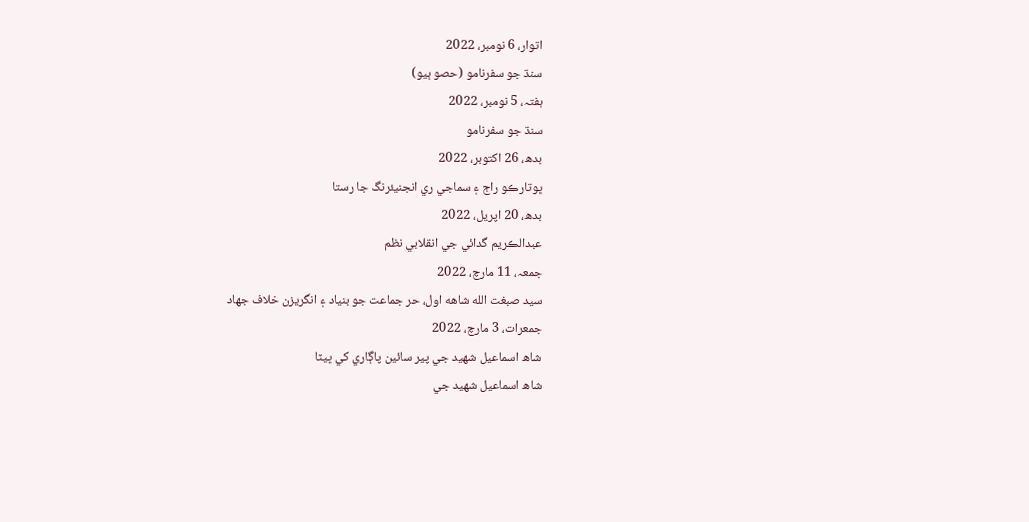اتوار، 6 نومبر، 2022
سنڌ جو سفرنامو (حصو ٻيو)
ہفتہ، 5 نومبر، 2022
سنڌ جو سفرنامو
بدھ، 26 اکتوبر، 2022
ڀوتارڪو راڄ ۽ سماجي ري انجنيئرنگ جا رستا
بدھ، 20 اپریل، 2022
عبدالڪريم گدائي جي انقلابي نظم
جمعہ، 11 مارچ، 2022
سيد صبغت الله شاهه اول، حر جماعت جو بنياد ۽ انگريزن خلاف جھاد
جمعرات، 3 مارچ، 2022
شاھ اسماعيل شھيد جي پير سائين پاڳاري کي ڀيٽا
شاھ اسماعيل شھيد جي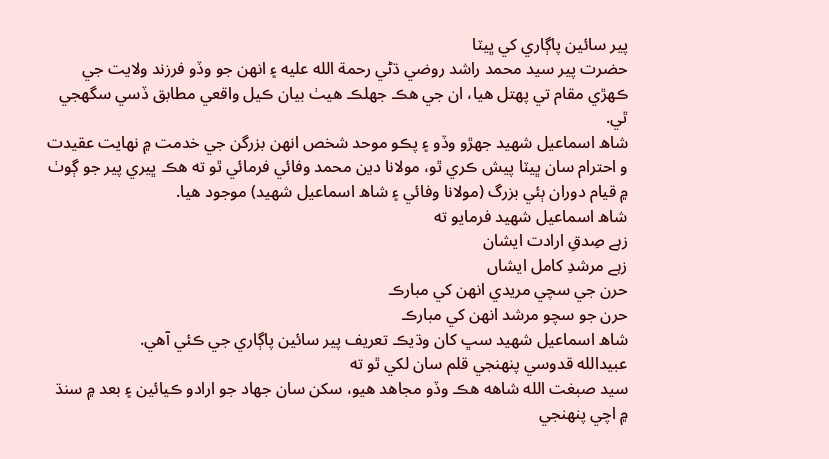پير سائين پاڳاري کي ڀيٽا
حضرت پير سيد محمد راشد روضي ڌڻي رحمة الله عليه ۽ انھن جو وڏو فرزند ولايت جي ڪھڙي مقام تي پھتل ھيا، ان جي ھڪ جھلڪ ھيٺ بيان ڪيل واقعي مطابق ڏسي سگھجي ٿي.
شاھ اسماعيل شھيد جھڙو وڏو ۽ پڪو موحد شخص انھن بزرگن جي خدمت ۾ نھايت عقيدت و احترام سان ڀيٽا پيش ڪري ٿو، مولانا دين محمد وفائي فرمائي ٿو ته ھڪ ڀيري پير جو ڳوٺ ۾ قيام دوران ٻئي بزرگ (مولانا وفائي ۽ شاھ اسماعيل شھيد) موجود ھيا.
شاھ اسماعيل شھيد فرمايو ته
زہے صِدقِ ارادت ایشان
زہے مرشدِ کامل ایشاں
حرن جي سچي مريدي انھن کي مبارڪ
حرن جو سچو مرشد انھن کي مبارڪ
شاھ اسماعيل شھيد سڀ کان وڌيڪ تعريف پير سائين پاڳاري جي ڪئي آھي.
عبيدالله قدوسي پنھنجي قلم سان لکي ٿو ته
سيد صبغت الله شاهه ھڪ وڏو مجاھد ھيو، سکن سان جھاد جو ارادو ڪيائين ۽ بعد ۾ سنڌ ۾ اچي پنھنجي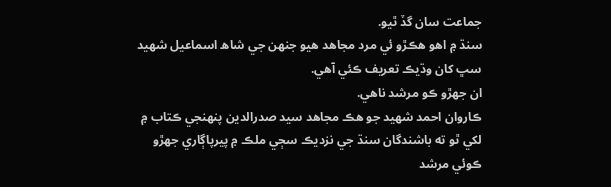جماعت سان گڏ ٿيو.
سنڌ ۾ اھو ھڪڙو ئي مرد مجاھد ھيو جنھن جي شاھ اسماعيل شھيد سڀ کان وڌيڪ تعريف ڪئي آهي.
ان جھڙو ڪو مرشد ناھي.
ڪاروان احمد شھيد جو ھڪ مجاھد سيد صدرالدين پنھنجي ڪتاب ۾ لکي ٿو ته باشندگان سنڌ جي نزديڪ سڄي ملڪ ۾ پيرپاڳاري جھڙو ڪوئي مرشد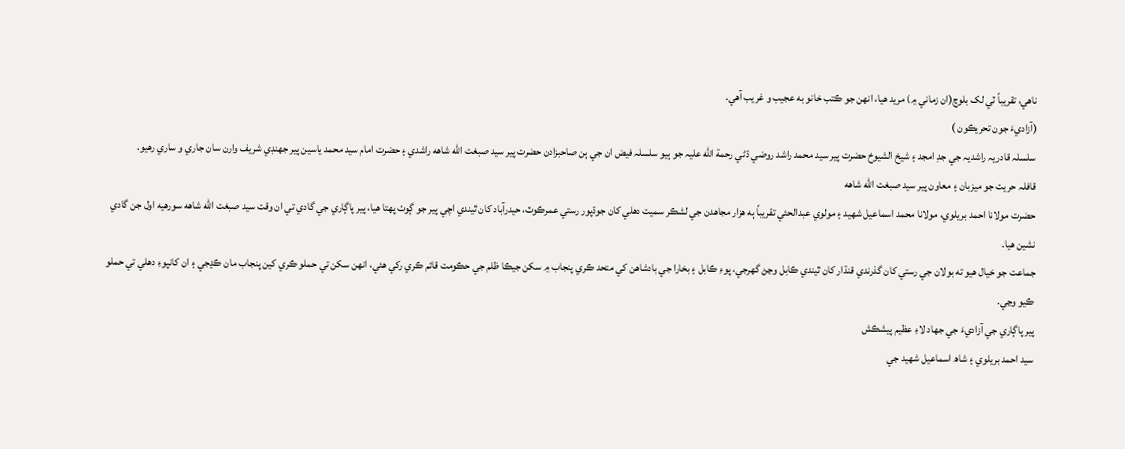ناھي، تقريباً ٽي لک بلوچ(ان زماني ۾) مريد ھيا، انھن جو ڪتب خانو به عجيب و غريب آھي.
(آزاديءَ جون تحريڪون )
سلسلہ قادريہ راشديہ جي جدِ امجد ۽ شيخ الشيوخ حضرت پير سيد محمد راشد روضي ڌڻي رحمة الله عليہ جو ٻيو سلسلہ فيض ان جي ٻن صاحبزادن حضرت پير سيد صبغت الله شاهه راشدي ۽ حضرت امام سيد محمد ياسين پير جھنڊي شريف وارن سان جاري و ساري رھيو.
قافلہ حريت جو ميزبان ۽ معاون پير سيد صبغت الله شاهه
حضرت مولانا احمد بريلوي، مولانا محمد اسماعيل شھيد ۽ مولوي عبدالحئي تقريباً ٻه ھزار مجاھدن جي لشڪر سميت دهلي کان جوڌپور رستي عمرڪوٽ، حيدرآباد کان ٿيندي اچي پير جو ڳوٺ پھتا ھيا، پير پاڳاري جي گادي تي ان وقت سيد صبغت الله شاهه سورهيه اول جن گادي نشين ھيا.
جماعت جو خيال ھيو ته بولان جي رستي کان گذرندي قنڌار کان ٿيندي ڪابل وڃڻ گھرجي، پوءِ ڪابل ۽ بخارا جي بادشاهن کي متحد ڪري پنجاب ۾ سکن جيڪا ظلم جي حڪومت قائم ڪري رکي ھئي، انھن سکن تي حملو ڪري کين پنجاب مان ڪڍجي ۽ ان کانپوءِ دھلي تي حملو ڪيو وڃي.
پير پاڳاري جي آزاديءَ جي جھاد لاءِ عظيم پيشڪش
سيد احمد بريلوي ۽ شاھ اسماعيل شھيد جي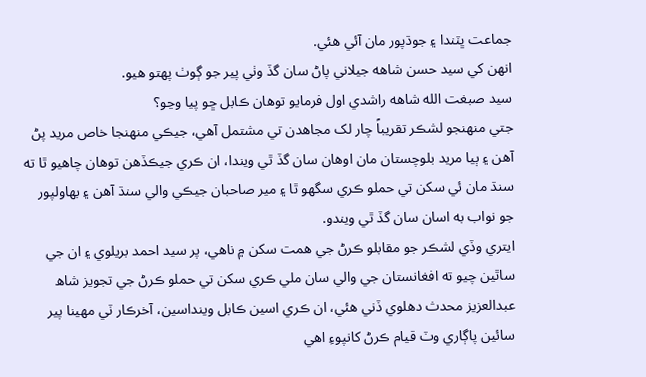جماعت ڀٽندا ۽ جوڌپور مان آئي ھئي.
انھن کي سيد حسن شاهه جيلاني پاڻ سان گڏ وٺي پير جو ڳوٺ پھتو ھيو.
سيد صبغت الله شاهه راشدي اول فرمايو توھان ڪابل ڇو پيا وڃو؟
جتي منھنجو لشڪر تقريباً چار لک مجاھدن تي مشتمل آهي، جيڪي منھنجا خاص مريد پڻ آھن ۽ ٻيا مريد بلوچستان مان اوھان سان گڏ ٿي ويندا، ان ڪري جيڪڏھن توھان چاھيو ٿا ته سنڌ مان ئي سکن تي حملو ڪري سگھو ٿا ۽ مير صاحبان جيڪي والي سنڌ آھن ۽ بھاولپور جو نواب به اسان سان گڏ ٿي ويندو.
ايتري وڏي لشڪر جو مقابلو ڪرڻ جي ھمت سکن ۾ ناھي، پر سيد احمد بريلوي ۽ ان جي ساٿين چيو ته افغانستان جي والي سان ملي ڪري سکن تي حملو ڪرڻ جي تجويز شاھ عبدالعزيز محدث دھلوي ڏني ھئي، ان ڪري اسين ڪابل وينداسين، آخرڪار ٽي مھينا پير سائين پاڳاري وٽ قيام ڪرڻ کانپوءِ اھي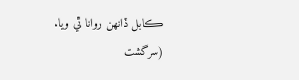ڪابل ڏانھن روانا ٿي ويا.
(سرگشت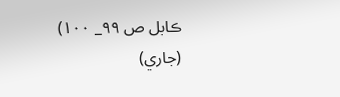ڪابل ص ۹۹_ ۱۰۰)
(جاري)